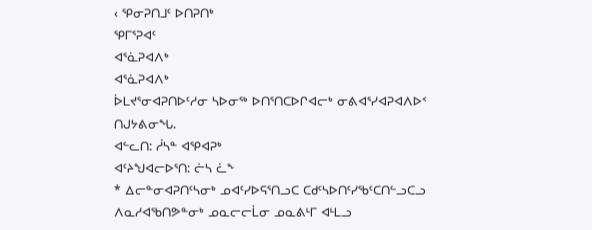‹ ᕿᓂᕈᑎᒧᑦ ᐅᑎᕈᑎᒃ
ᕿᒥᕐᕈᐊᑦ
ᐊᕐᓈᕈᐊᐱᒃ
ᐊᕐᓈᕈᐊᐱᒃ
ᐆᒪᔪᕐᓂᐊᕈᑎᐅᑦᓱᓂ ᓴᐅᓂᖅ ᐅᑎᕐᑎᑕᐅᒋᐊᓕᒃ ᓂᕕᐊᕐᓯᐊᕈᐊᐱᐅᑉ ᑎᒍᔭᕕᓂᖓ.
ᐊᓪᓚᑎ: ᓲᓴᓐ ᐊᕿᐊᕈᒃ
ᐊᑦᔨᖑᐊᓕᐅᕐᑎ: ᓖᓴ ᓛᖕ
* ᐃᓕᓐᓂᐊᕈᑎᑦᓴᓂᒃ ᓄᐊᑦᓯᐅᕋᕐᑎᓗᑕ ᑕᑯᑦᓴᐅᑎᑦᓯᖃᑦᑕᑎᓪᓗᑕᓗ ᐱᓇᓱᐊᖃᑎᕗᓐᓂᒃ ᓄᓇᓕᓕᒫᓂ ᓄᓇᕕᒻᒥ ᐊᒻᒪᓗ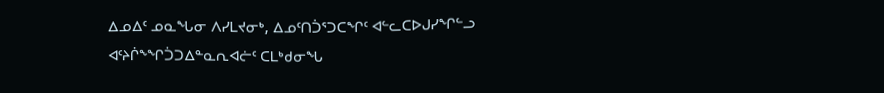ᐃᓄᐃᑦ ᓄᓇᖓᓂ ᐱᓯᒪᔪᓂᒃ, ᐃᓄᑦᑎᑑᕐᑐᑕᖏᑦ ᐊᓪᓚᑕᐅᒍᓯᖏᓪᓗ ᐊᑦᔨᒌᖕᖏᑑᑐᐃᓐᓇᕆᐊᓖᑦ ᑕᒪᒃᑯᓂᖓ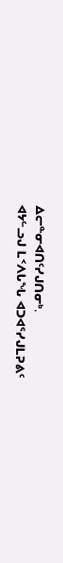ᐃᓕᓐᓂᐊᑎᑦᓯᒍᑎᓂᒃ.
ᐊᔭᓪᓗᒍ ᒪᑉᐱᒐᖓ ᐊᑐᐊᕐᓯᒍᒪᕈᕕᑦ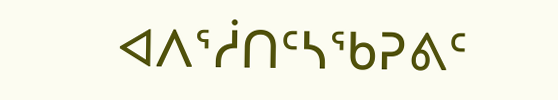ᐊᐱᕐᓲᑎᑦᓴᖃᕈᕕᑦ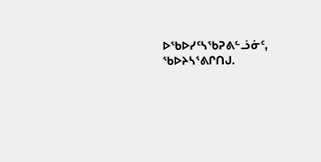ᐅᖃᐅᓯᑦᓴᖃᕈᕕᓪᓘᓃᑦ, ᖃᐅᔨᓴᕐᕕᒋᑎᒍ.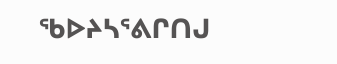ᖃᐅᔨᓴᕐᕕᒋᑎᒍ